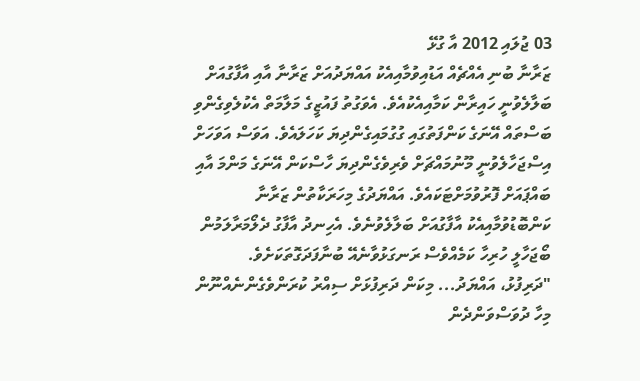03 ޖުލައި 2012 އާ ގުޅޭ
ޒަރާނާ ބުނި އެއްޗެއް އަޑުއިވުމާއިއެކު އައްޔަދުއަށް ޒަރާނާ އާއި އާފާގުއަށް ބަލާލެވުނީ ހައިރާން ކަމާއިއެކުއެވެ. އެވަގުތު ފައުޒީގެ މަލާމަތް އެކުލެވިގެންވި ބަސްތައް އޭނަގެ ކަންފަތުގައި ގުގުމައިގެންދިޔަ ކަހަލައެވެ. އަވަސް އަވަހަށް އިސްޖަހާލެވުނީ މޫނުމައްޗަށް ވެރިވެގެންދިޔަ ހާސްކަން އޭނަގެ މަންމަ އާއި ބައްޕައަށް ފޮރުވުމަށްޓަކައެވެ. އައްޔަދުގެ މިހަރަކާތުން ޒަރާނާ ކަންބޮޑުވުމާއިއެކު އާފާގުއަށް ބަލާލެވުނެވެ. އެހިނދު އާފާގު ދެލޯމަރާލަމުން ބޯޖަހާލީ ހުރިހާ ކަމެއްވެސް ރަނގަޅުވާނެއޭ ބުނާފަދަގޮތަކަށެވެ.
"ދަރިފުޅު، އައްޔަދު... މިކަން ދަރިފުޅަށް ސިއްރު ކުރަންވެގެންނެއްނޫން މިހާ ދުވަސްވަންދެން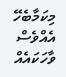މިކަމާބެހޭ އެއްވެސް ވާހަކައެއް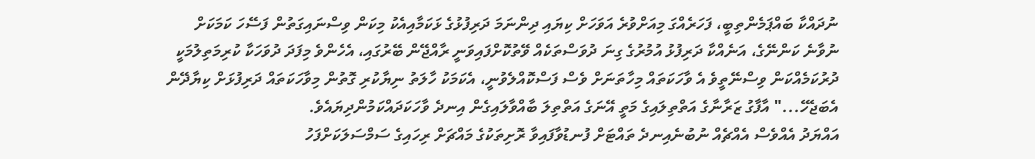ނުދައްކާ ބައްޕަމެންތިބީ، ފަހަރެއްގަ މިއަށްވުރެ އަވަހަށް ކިޔައި ދިންނަމަ ދަރިފުޅުގެ ޅަކަމާއިއެކު މިކަން ވިސްނައިގަތުން ފަސޭހަ ކަމަކަށް ނުވާނެ ކަންނޭގެ، އަނެއްކާ ދަރިފުޅު އުމުރުގެ ގިނަ ދުވަސްތަކެއް ވޭތުކޮށްފައިވަނީ ރާއްޖޭން ބޭރުގައި، އެހެންވެ މިފަދަ ދުވަހަކާ ކުރިމަތިލުމަކީ ދުރުކަމެއްކަން ވިސްނޭތީވެ އެ ވާހަކަތައް މިހާތަނަށް ވެސް ފަސްކޮއްލެވުނީ، އެކަމަކު ހާލަތު ނިޔާކުރި ގޮތުން މިވާހަކަތައް ދަރިފުޅަށް ކިޔާދޭން އެބަޖެހޭ..." އާފާގު ޒަރާނާގެ އަތްތިލައިގެ މަތީ އޭނަގެ އަތްތިލަ ބާއްވާލައިގެން އިނދެ ވާހަކަދައްކަމުންދިޔައެވެ.
އައްޔަދު އެއްވެސް އެއްޗެއް ނުބުނެއިނދެ ތައްޓަށް ފުނޑުވާފައިވާ ރޮށިތަކުގެ މައްޗަށް ރިހައިގެ ސަމްސަލަކަށްފަހު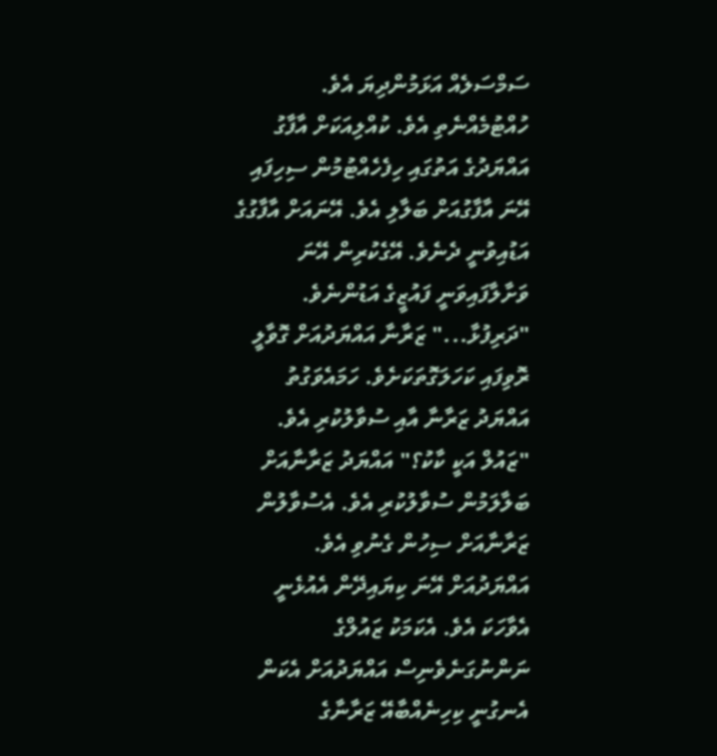ސަމްސަލެއް އަޅަމުންދިޔަ އެވެ. ހުއްޓުމެއްނެތި އެވެ. ކުއްލިއަކަށް އާފާގު އައްޔަދުގެ އަތުގައި ހިފެހެއްޓުމުން ސިހިފައި އޭނަ އާފާގުއަށް ބަލާލި އެވެ. އޭނައަށް އާފާގުގެ އަޑުއިވުނީ ދެނެވެ. އޭގެކުރިން އޭނަ ވަށާލާފައިވަނީ ފައުޒީގެ އަޑުންނެވެ.
"ދަރިފުޅާ..." ޒަރާނާ އައްޔަދުއަށް ގޮވާލީ ރޮވިފައި ކަހަލަގޮތަކަށެވެ. ހަމައެވަގުތު އައްޔަދު ޒަރާނާ އާއި ސުވާލުކުރި އެވެ.
"ޒައުލް އަކީ ކާކު؟" އައްޔަދު ޒަރާނާއަށް ބަލާލަމުން ސުވާލުކުރި އެވެ. އެސުވާލުން ޒަރާނާއަށް ސިހުން ގެނުވި އެވެ. އައްޔަދުއަށް އޭނަ ކިޔައިދޭން އެއުޅެނީ އެވާހަކަ އެވެ. އެކަމަކު ޒައުލްގެ ނަންނުގަނެވެނިސް އައްޔަދުއަށް އެކަން އެނގުނީ ކިހިނެއްބާއޭ ޒަރާނާގެ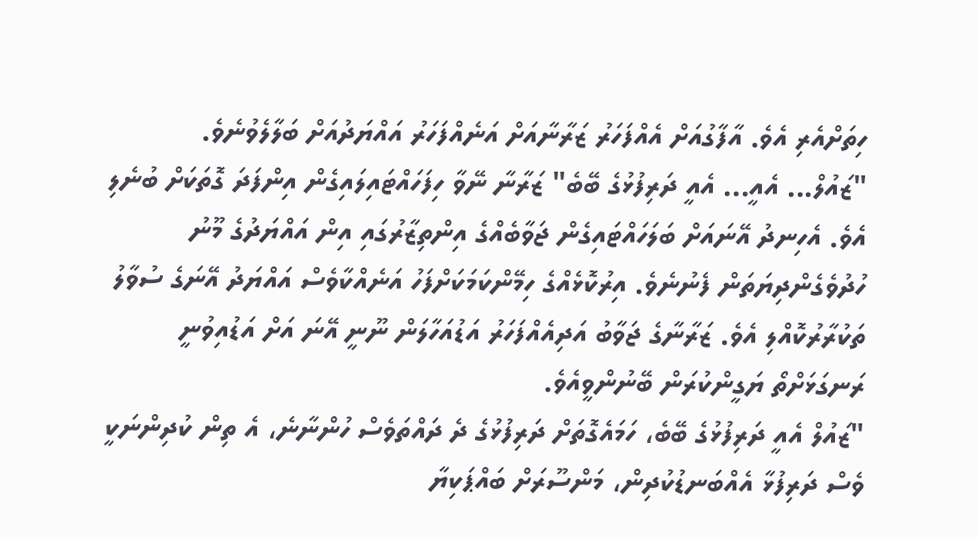ހިތަށްއެރި އެވެ. އާފާގުއަށް އެއްފަހަރު ޒަރާނާއަށް އަނެއްފަހަރު އައްޔަދުއަށް ބަލާލެވުނެވެ.
"ޒައުލް... އެއީ... އެއީ ދަރިފުޅުގެ ބޭބެ" ޒަރާނާ ނޭވާ ހިފަހައްޓައިލައިގެން އިންފަދަ ގޮތަކަށް ބުނެލި އެވެ. އެހިނދު އޭނައަށް ބަލަހައްޓައިގެން ޖަވާބެއްގެ އިންތިޒާރުގައި އިން އައްޔަދުގެ މޫނު ހުދުވެގެންދިޔަތަން ފެނުނެވެ. އިރުކޮޅެއްގެ ހިމޭންކަމަކަށްފަހު އަނެއްކާވެސް އައްޔަދު އޭނަގެ ސުވާލު ތަކުރާރުކޮއްލި އެވެ. ޒަރާނާގެ ޖަވާބު އަދިއެއްފަހަރު އަޑުއަހާލަން ނޫނީ އޭނަ އަށް އަޑުއިވުނީ ރަނގަޅަށްތޯ ޔަގީންކުރަން ބޭނުންވީއެވެ.
"ޒައުލް އެއީ ދަރިފުޅުގެ ބޭބެ، ހަމައެގޮތަށް ދަރިފުޅުގެ ދެ ދައްތަވެސް ހުންނާނެ، އެ ތިން ކުދިންނަކީ ވެސް ދަރިފުޅާ އެއްބަނޑުކުދިން، މަންސޫރަށް ބައްޕަކިޔާ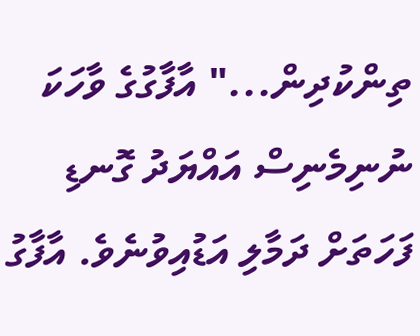ތިންކުދިން..." އާފާގުގެ ވާހަކަ ނުނިމެނިސް އައްޔަދު ގޮނޑި ފަހަތަށް ދަމާލި އަޑުއިވުނެވެ. އާފާގު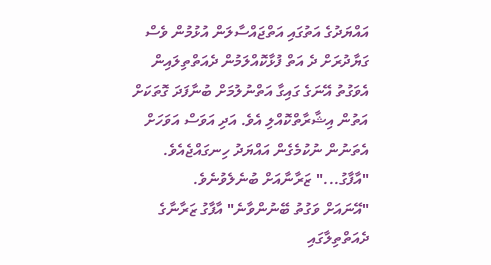އައްޔަދުގެ އަތުގައި އަތްޖައްސާލަން އުޅުމުން ވެސް ގަޔާދުރަށް ދެ އަތް ފުޅާކޮއްލަމުން ދެއަތްތިލައިން އެވަގުތު އޭނަގެ ގައިގާ އަތްނުލުމަށް ބުނާފަދަ ގޮތަކަށް އަތުން އިޝާރާތްކޮއްލި އެވެ. އަދި އަވަސް އަވަހަށް އެތަނުން ނުކުމެގެން އައްޔަދު ހިނގައްޖެއެވެ.
"އާފާގު..." ޒަރާނާއަށް ބުނެލެވުނެވެ.
"އޭނައަށް ވަގުތު ބޭނުންވާނެ" އާފާގު ޒަރާނާގެ ދެއަތްތިލާގައި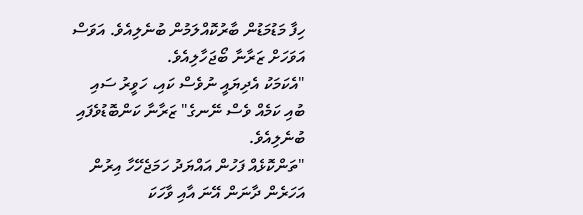ހިފާ މަޑުމަޑުން ބާރުކޮއްލަމުން ބުނެލިއެވެ. އަވަސް އަވަހަށް ޒަރާނާ ބޯޖަހާލިއެވެ.
"އެކަމަކު އެދިޔައީ ނުވެސް ކައި، ހަވީރު ސައި ބުއި ކަމެއް ވެސް ނޭނގެ" ޒަރާނާ ކަންބޮޑުވެފައި ބުނެލިއެވެ.
"ތަންކޮޅެއް ފަހުން އައްޔަދު ހަމަޖެހޭހާ އިރުން އަހަރެން ދާނަން އޭނަ އާއި ވާހަކަ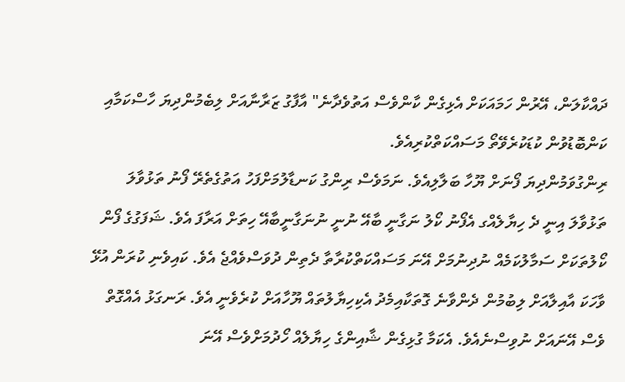ދައްކާލަން، އޭރުން ހަމައަކަށް އެޅިގެން ކާންވެސް އަތުވެދާނެ" އާފާގު ޒަރާނާއަށް ލިބެމުންދިޔަ ހާސްކަމާއި ކަންބޮޑުވުން ކުޑަކުރެވޭތޯ މަސައްކަތްކުރިއެވެ.
ރިންގުވަމުންދިޔަ ފޯނަށް ޔޫހާ ބަލާލިއެވެ. ނަމަވެސް ރިންގު ކަނޑާލުމަށްފަހު އަތުގެތެރޭ ފޯނު ތަޅުވާލަ ތަޅުވާލަ އިނީ ދެ ހިޔާލެއްގ އެފޯނު ކޯލު ނަގާނީ ބާއޭ ނުނީ ނުނަގާނީބާއޭ ހިތަށް އަރާފަ އެވެ. ޝަފަގުގެ ފޯން ކޯލުތަކަށް ސަމާލުކަމެއް ނުދިނުމަށް އޭނަ މަސައްކަތްކުރާތާ ދެތިން ދުވަސްވެއްޖެ އެވެ. ކައިވެނި ކުރަން އުޅޭ ވާހަކަ އާއިލާއަށް ލިބުމުން ދެންވާނެ ގޮތަކާއިމެދު އެކިހިޔާލުތައް ޔޫހާއަށް ކުރެވެނީ އެވެ. ރަނގަޅު އެއްގޮތް ވެސް އޭނައަށް ނުވިސްނެއެވެ. އެކަމާ ގުޅިގެން ޝާއިންގެ ހިޔާލެއް ހޯދުމަށްވެސް އޭނަ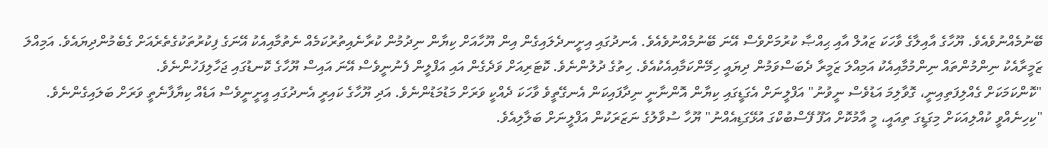ބޭނުމެއްނުވެއެވެ. ޔޫހާގެ އާއިލާގެ ވާހަކަ ޒައުލް އާއި ޙިއްޞާ ކުރުމަށްވެސް އޭނަ ބޭނުމެއްނުވެއެވެ. އެނދުގައި އިށީނދެލައިގެން އިން ޔޫހާއަށް ކިޔާން ނިދުމުން ކުރާނެއިތުރުކަމެއް ނެތުމާއިއެކު އޭނަގެ ފިކުރުތަކުގެތެރެއަށް ގެބެމުންދިޔައެވެ. އަމިއްލަ ޒަމީރާއެކު ނިންމުންތައް ނިންމުމާއިއެކު އަމިއްލަ ޒަމީރާ ދެބަސްވަމުން ދިޔައީ ހިމޭންކަމާއިއެކުއެވެ. ހިތުގެ ދުލުންނެވެ. ކޮޓަރިއަށް ވަދެގެން އައި އަފްލީން ފެނުނީވެސް އޭނަ އައިސް ޔޫހާގެ ކޮނޑުގައި ޖަހާލިފަހުންނެވެ.
"ކޮންކަމަކަށް ގެއްލިފަތިއިނީ، ގޮވާލިމަ އަޑުވެސް ނީވުނު" އަފްލީނަށް އެގަޑީގައި ކިޔާން އޮންނާނީ ނިދާފައިކަން އެނގޭތީވެ ވާހަކަ ދެއްކީ ވަރަށް މަޑުމަޑުންނެވެ. އަދި ޔޫހާގެ ކައިރީ އެނދުގައި އީށީނީވެސް އަޑެއް ކިޔާފާނެތީ ވަރަށް ބަލައިގެންނެވެ.
"ކިހިނެއްވީ ކުއްލިއަކަށް މިގަޑީގަ ތިއައީ، މީ އާމުކޮށް އަފޫ ފޭސްބުކްގަ އުޅޭގަޑިއެއްނު" ޔޫހާ ސުވާލުގެ ނަޒަރަކުން އަފްލީނަށް ބަލާލިއެވެ.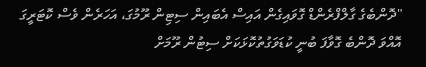"ދޮންބެގެ ގާލްފްރެންޑް ގޮވައިގެން އައިސް އެބައިން ސިޓިން ރޫމުގަ، އަހަރެން ވެސް ކޮޓަރީގަ އޮއްވަ ދޮންބެ ގޮވާފަ ބުނީ ކުޑަވަގުތުކޮޅަކަށް ސިޓުން ރޫމަށް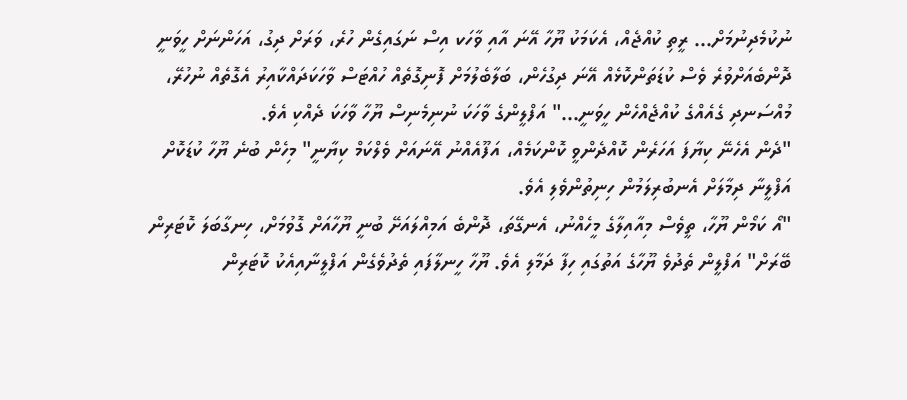ނުކުމެދިނުމަށް... ރީތި ކުއްޖެއް، އެކަމަކު ޔޫހާ އޭނަ އާއި ވާހަކ އިސް ނަގައިގެން ހުރެ، ވަރަށް ދިގު، އަހަންނަށް ހީވަނީ ދޮންބެއަށްވުރެ ވެސް ކުޑަތަންކޮޅެއް އޭނަ ދިގުހެން، ބަލާބެލުމަށް ފޮނިގޮތެއް ހުއްޓަސް ވާހަކަދައްކާއިރު އެގޮތެއް ނުހުރޭ، މުއްސަނދި ގެއެއްގެ ކުއްޖެއްހެން ހީވަނީ..." އަފްލީންގެ ވާހަކަ ނުނިމެނިސް ޔޫހާ ވާހަކަ ދެއްކި އެވެ.
"ދެން އެހެނޭ ކިޔާފަ އަހަރެން ކޮއްދެންވީ ކޮންކަމެއް، އަފޫއެއްނު އޭނައަށް ވެލްކަމް ކިޔާނީ" މިހެން ބުނެ ޔޫހާ ކުޑަކޮށް އަފްލީނާ ދިމާލަށް އެނބުރިލަމުން ހިނިތުންވެލި އެވެ.
"އޯ ކަމޯން ޔޫހާ، ތީވެސް މިއާއިލާގެ މީހެއްނު، އެނގޭތަ، ދޮންބެ އަމިއްލައަށޭ ބުނީ ޔޫހާއަށް ގޮވުމަށް، ހިނގާބަލަ ކޮޓަރިން ބޭރަށް" އަފްލީން ތެދުވެ ޔޫހާގެ އަތުގައި ހިފާ ދަމާލި އެވެ. ޔޫހާ ހީނލާފައި ތެދުވެގެން އަފްލީނާއިއެކު ކޮޓަރިން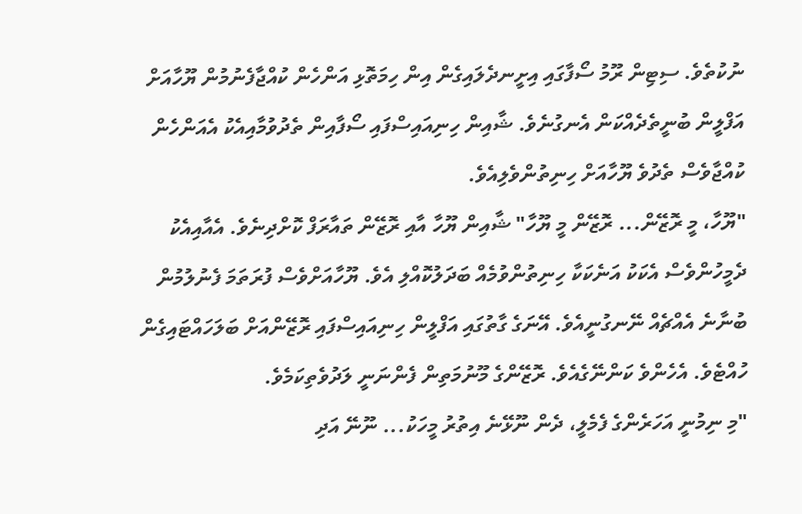ނުކުތެވެ. ސިޓިން ރޫމު ސޯފާގައި އިށީނދެލައިގެން އިން ހިމަތޮޅި އަންހެން ކުއްޖާފެނުމުން ޔޫހާއަށް އަފްލީން ބުނީތެދެއްކަން އެނގުނެވެ. ޝާއިން ހިނިއައިސްފައި ސޯފާއިން ތެދުވުމާއިއެކު އެއަންހެން ކުއްޖާވެސް ތެދުވެ ޔޫހާއަށް ހިނިތުންވެލިއެވެ.
"ޔޫހާ، މީ ރޮޒޭން... ރޮޒޭން މީ ޔޫހާ" ޝާއިން ޔޫހާ އާއި ރޮޒޭން ތައާރަފް ކޮށްދިނެވެ. އެއާއިއެކު ދެމީހުންވެސް އެކަކު އަނެކަކާ ހިނިތުންވުމެއް ބަދަލުކޮއްލި އެވެ. ޔޫހާއަށްވެސް ފުރަތަމަ ފެނުލުމުން ބުނާނެ އެއްޗެއް ނޭނގުނީއެވެ. އޭނަގެ ގާތުގައި އަފްލީން ހިނިއައިސްފައި ރޮޒޭންއަށް ބަލަހައްޓައިގެން ހުއްޓެވެ. އެހެންވެ ކަންނޭގެއެވެ. ރޮޒޭންގެ މޫނުމަތިން ފެންނަނީ ލަދުވެތިކަމެވެ.
"މި ނިމުނީ އަހަރެންގެ ފެމެލީ، ދެން ނޫޅޭނެ އިތުރު މީހަކު... ނޫނޭ އަދި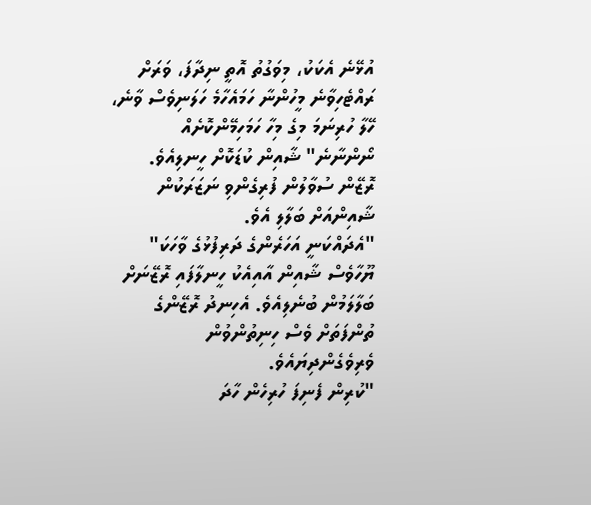އުޅޭނެ އެކަކު، މިވަގުތު އޮތީ ނިދާފަ، ވަރަށް ރައްޓެހިވާނެ މީހުންނާ ހަމައެހާމެ ހަލަނިވެސް ވާނެ، ހޭލާ ހުރިނަމަ މިގެ މިހާ ހަމަހިމޭންކޮށެއް ނޯންނާނެ" ޝާއިން ކުޑަކޮށް ހީނލިއެވެ. ރޮޒޭން ސުވާލުން ފުރިގެންވި ނަޒަރަކުން ޝާއިންއަށް ބަލާލި އެވެ.
"އެދައްކަނީ އަހަރެންގެ ދަރިފުޅުގެ ވާހަކަ" ޔޫހާވެސް ޝާއިން އާއިއެކު ހީނލާފައި ރޮޒޭނަށް ބަލާލަމުން ބުނެލިއެވެ. އެހިނދު ރޮޒޭންގެ ތުންފަތަށް ވެސް ހިނިތުންވުން ވެރިވެގެންދިޔައެވެ.
"ކުރިން ފެނިފަ ހުރިހެން ހާދަ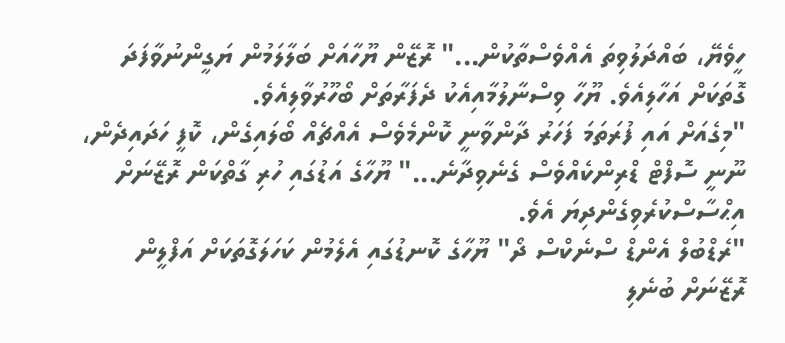ހީވެޔޭ، ބައްދަލުވިތަ އެއްވެސްތާކުން..." ރޮޒޭން ޔޫހާއަށް ބަލާލަމުން ޔަގީންނުވާފަދަ ގޮތަކަށް އަހާލިއެވެ. ޔޫހާ ވިސްނާލުމާއިއެކު ދެފަރާތަށް ބޯހޫރުވާލިއެވެ.
"މިގެއަށް އައި ފުރަތަމަ ފަހަރު ދާންވާނީ ކޮންމެވެސް އެއްޗެއް ބޯލައިގެން، ކޮފީ ހަދައިދެން، ނޫނީ ސޮފްޓް ޑްރިންކެއްވެސް ގެނެވިދާނެ..." ޔޫހާގެ އަޑުގައި ހުރި ގާތްކަން ރޮޒޭނަށް އިޙްސާސްކުރެވިގެންދިޔަ އެވެ.
"ރެޑްބުލް އެންޑް ސްނެކްސް ދޯ" ޔޫހާގެ ކޮނޑުގައި އެލެމުން ކަހަލަގޮތަކަށް އަފްލީން ރޮޒޭނަށް ބުނެލި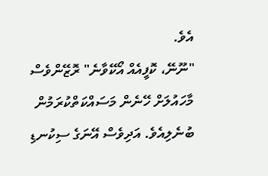އެވެ.
"ނޫނޭ، ކޮފީއެއް އޯކޭވާނެ" ރޮޒޭންވެސް މާހައުލަށް ހޭނެން މަސައްކަތްކުރަމުން ބުނެލިއެވެ. އަދިވެސް އޭނަގެ ސިކުނޑި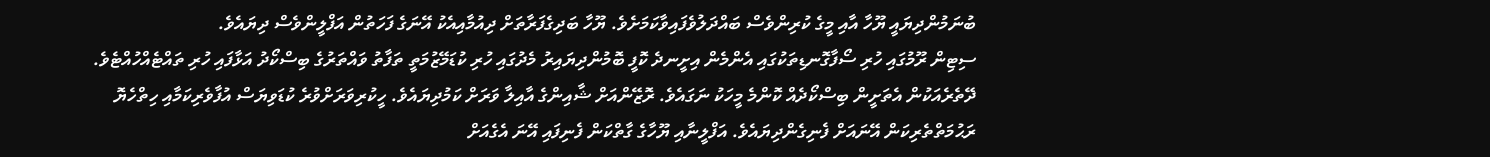ބުނަމުންދިޔައީ ޔޫހާ އާއި މީގެ ކުރިންވެސް ބައްދަލުވެފައިވާކަމަށެވެ. ޔޫހާ ބަދިގެފަރާތަށް ދިއުމާއިއެކު އޭނަގެ ފަހަތުން އަފްލީންވެސް ދިޔައެވެ.
ސިޓިން ރޫމުގައި ހުރި ސޯފާގޮނޑިތަކުގައި އެންމެން އިށީނދެ ކޮފީ ބޮމުންދިޔައިރު މެދުގައި ހުރި ކުޑަމޭޒުމަތީ ތަފާތު ވައްތަރުގެ ބިސްކޯދު އަޅާފައި ހުރި ތައްޓެއްހުއްޓެވެ. ދޭތެރެއަކުން އެތަށީން ބިސްކޯދެއް ކޮންމެ މީހަކު ނަގައެވެ. ރޮޒޭންއަށް ޝާއިންގެ އާއިލާ ވަރަށް ކަމުދިޔައެވެ. ހީކުރިވަރަށްވުރެ ކުޑަވިޔަސް އުފާވެރިކަމާއި ހިތްހެޔޮ ރަޙުމަތްތެރިކަން އޭނައަށް ފެނިގެންދިޔައެވެ. އަފްލީނާއި ޔޫހާގެ ގާތްކަން ފެނިފައި އޭނަ އެގެއަށް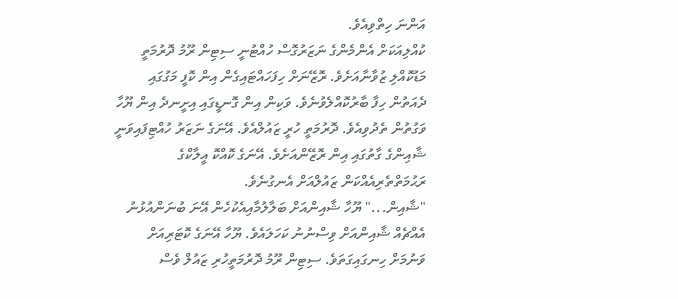އަންނަ ހިތްވިއެވެ.
ކުއްލިއަކަށް އެންމެންގެ ނަޒަރުގޮސް ހުއްޓުނީ ސިޓިން ރޫމު ދޮރުމަތީ މަޑުކޮއްލި ޒުވާނާއަށެވެ. ރޮޒޭނަށް ހިފަހައްޓައިގެން އިން ކޮފީ މަގުގައި ދެއަތުން ހިފާ ބާރުކޮއްލެވުނެވެ. ވަކިން އިން ގޮނޑީގައި އިށީނދެ އިން ޔޫހާ ވަގުތުން ތެދުވިއެވެ. ދޮރުމަތީ ހުރީ ޒައުލްއެވެ. އޭނަގެ ނަޒަރު ހުއްޓިފައިވަނީ ޝާއިންގެ ގާތުގައި އިން ރޮޒޭންއަށެވެ. އޭނަގެ ކޮއްކޮ އީލާކްގެ ރަޙުމަތްތެރިއެއްކަން ޒައުލްއަށް އެނގުނެވެ.
"ޝާއިން..." ޔޫހާ ޝާއިންއަށް ބަލާލުމާއިއެކުހެން އޭނަ ބުނަންއުޅުނު އެއްޗެއް ޝާއިންއަށް ވިސްނުނު ކަހަލައެވެ. ޔޫހާ އޭނަގެ ކޮޓަރިއަށް ވަނުމަށް ހިނގައިގަތަވެ. ސިޓިން ރޫމު ދޮރުމަތީހުރި ޒައުލް ވެސް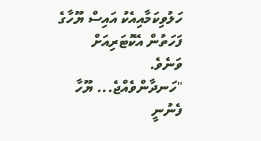ހަލުވިކަމާއިއެކު އައިސް ޔޫހާގެ ފަހަތުން އެކޮޓަރިއަށް ވަނެވެ.
"ހަނދާންވެއްޖެ... ޔޫހާ ފެނުނީ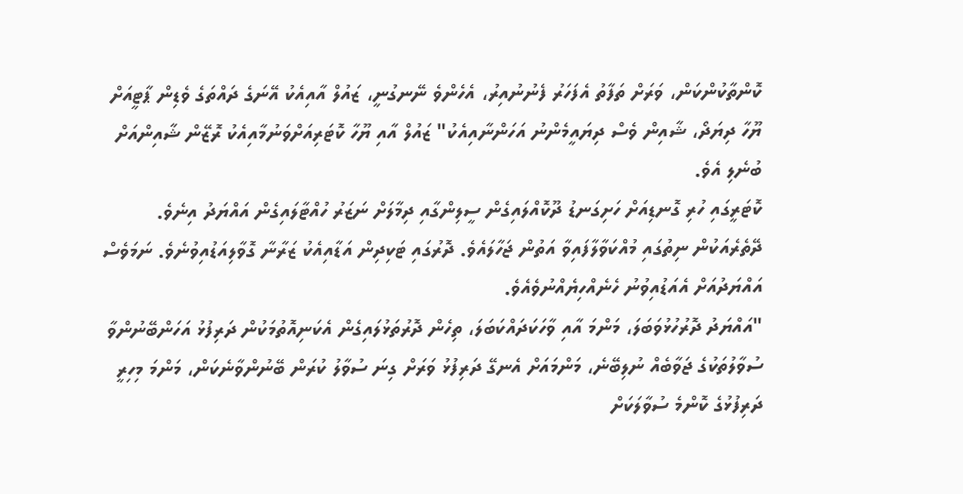ކޮންތާކުންކަން، ވަރަށް ތަފާތު އެފަހަރު ފެނުނުއިރު، އެހެންވެ ނޭނގުނީ، ޒައުލް އާއިއެކު އޭނަގެ ދައްތަގެ ވެޑިން ޕާޓީއަށް ޔޫހާ ދިޔަދޯ، ޝާއިން ވެސް ދިޔައީމެންނު އަހަންނާއިއެކު" ޒައުލް އާއި ޔޫހާ ކޮޓަރިއަށްވަނުމާއިއެކު ރޮޒޭން ޝާއިންއަށް ބުނެލި އެވެ.
ކޮޓަރީގައި ހުރި ގޮނޑިއަށް ހަށިގަނޑު ދޫކޮއްލައިގެން ސީލިންގާއި ދިމާލަށް ނަޒަރު ހުއްޓާލައިގެން އައްޔަދު އިނެވެ. ދޭތެރެއަކުން ނިތުގައި މުއްކަވާލާފައިވާ އަތުން ޖަހާލައެވެ. ދޮރުގައި ޓަކިދިން އަޑާއިއެކު ޒަރާނާ ގޮވާލިއަޑުއިވުނެވެ. ނަމަވެސް އައްޔަދުއަށް އެއަޑުއިވުނު ހެނެއްހިޔެއްނުވެއެވެ.
"އައްޔަދު ދޮރުހުޅުވަބަލަ، މަންމަ އާއި ވާހަކަދައްކަބަލަ، ތިހެން ދޮރުތަޅުލައިގެން އެކަނިއޮތުމަކުން ދަރިފުޅު އަހަންބޭނުންވާ ސުވާލުތަކުގެ ޖަވާބެއް ނުލިބޭނެ، މަންމައަށް އެނގޭ ދަރިފުޅު ވަރަށް ގިނަ ސުވާލު ކުރަން ބޭނުންވާނެކަން، މަންމަ މިހިރީ ދަރިފުޅުގެ ކޮންމެ ސުވާލަކަށް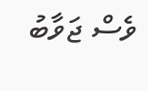ވެސް ޖަވާބު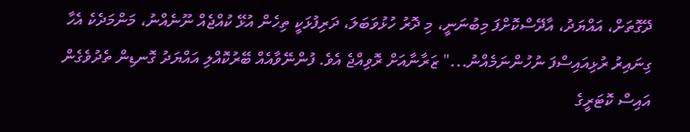ދޭގޮތަށް، އައްޔަދު، އާދޭސްކޮށްފަ މިބުނަނީ، މި ދޮރު ހުޅުވަބަލަ، ދަރިފުޅަކީ ތިހެން އުޅޭ ކުއްޖެއް ނޫނެއްނު، މަންމަދެކެ އެހާ ގިނައިރު ރުޅިއައިސްފަ ނުހުންނަމެއްނު..." ޒަރާނާއަށް ރޮވިއްޖެ އެވެ. ފުންނޭވާއެއް ބޭރުކޮއްލި އައްޔަދު ގޮނޑިން ތެދުވެގެން އައިސް ކޮޓަރީގެ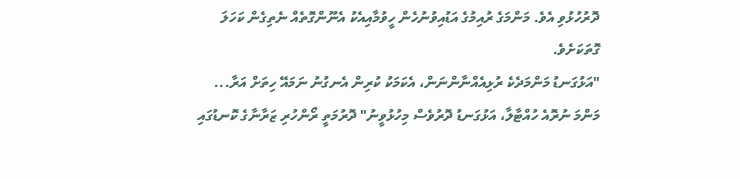ދޮރުހުޅުވި އެވެ. މަންމަގެ ރުއިމުގެ އަޑުއިވުނުހެން ހީވުމާއިއެކު އެނޫންގޮތެއް ނެތިގެން ކަހަލަ ގޮތަކަށެވެ.
"އަޅުގަނޑު މަންމަދެކެ ރުޅިއެއްނާންނަން، އެކަމަކު ކުރިން އެނގުނު ނަމައޭ ހިތަށް އަރާ... މަންމަ ނުރޮއެ ހުއްޓާލާ، އަޅުގަނޑު ދޮރުވެސް މިހުޅުވީނު" ދޮރުމަތީ ރޯންހުރި ޒަރާނާގެ ކޮނޑުގައި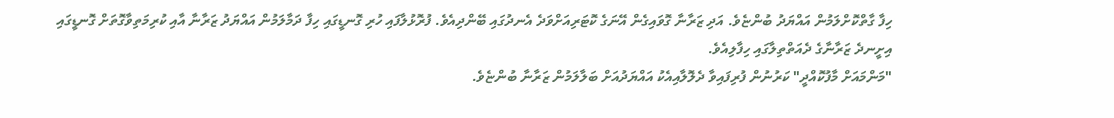ހިފާ ގާތްކޮށްލަމުން އައްޔަދު ބުންޏެވެ. އަދި ޒަރާނާ ގޮވައިގެން އޭނަގެ ކޮޓަރިއަށްވަދެ އެނދުގައި ބޭންދިއެވެ. ފުރޮޅުލާފައި ހުރި ގޮނޑީގައި ހިފާ ދަމާލަމުން އައްޔަދު ޒަރާނާ އާއި ކުރިމަތިވާގޮތަށް ގޮނޑީގައި އިށީނދެ ޒަރާނާގެ ދެއަތްތިލާގައި ހިފާލިއެވެ.
"މަންމައަށް މާފުކޮއްދީ" ކަރުނުން ފުރިފައިވާ ދެލޮލާއިއެކު އައްޔަދުއަށް ބަލާލަމުން ޒަރާނާ ބުންޏެވެ.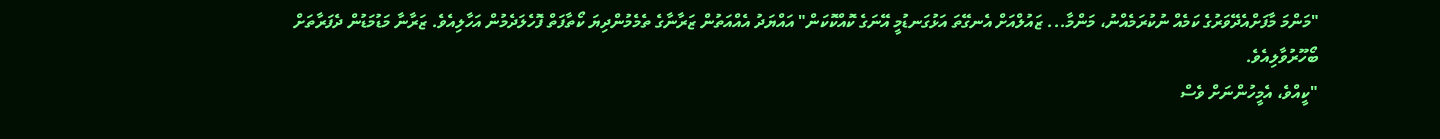"މަންމަ މާފަށްއެދޭވަރުގެ ކަމެއް ނުކުރަމެއްނު، މަންމާ... ޒައުލްއަށް އެނގޭތަ އަޅުގަނޑުމީ އޭނަގެ ކޮއްކޮކަން" އައްޔަދު އެއްއަތުން ޒަރާނާގެ ތެމެމުންދިޔަ ކޯތާފަތް ފޮހެލަދެމުން އަހާލިއެވެ. ޒަރާނާ މަޑުމަޑުން ދެފަރާތަށް ބޯހޫރުވާލިއެވެ.
"ކީއްވެ، އެމީހުންނަށް ވެސް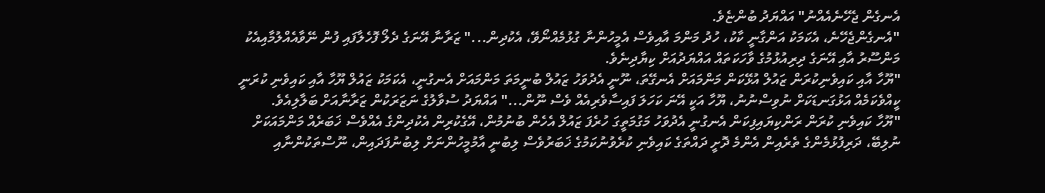އެނގެން ޖެހޭނެއެއްނު" އައްޔަދު ބުންޏެވެ.
"އެނގެންޖެހޭނެ، އެކަމަކު އަންގާނީ ކާކު، ހުދު މަންމަ އާއިވެސް އެމީހުންނާ ގުޅުމެއްނޯވޭ، އެކުދިން..." ޒަރާނާ އޭނަގެ ދެލޯ ފޮހެލާފައި ފުން ނޭވާއެއްލުމާއިއެކު މަންސޫރު އާއި އޭނަގެ ދިރިއުޅުމުގެ ވާހަކަތައް އައްޔަދުއަށް ކިޔާދިނެވެ.
"ޔޫހާ އާއި ކައިވެނިކުރަން ޒައުލް އުޅޭކަން މަންމައަށް އެނގޭތަ، ނޫނީ އެދުވަހު ޒައުލް ބުނީމަތަ މަންމައަށް އެނގުނީ، އެކަމަކު ޒައުލް ޔޫހާ އާއި ކައިވެނި ކުރަނީ ކީއްވެކަމެއް އަޅުގަނޑަކަށް ނުވިސްނުނު، ޔޫހާ އަކީ އޭނަ ކަހަލަ ފައިސާވެރިއެއް ވެސް ނޫން..." އައްޔަދު ސުވާލުގެ ނަޒަރަކުން ޒަރާނާއަށް ބަލާލިއެވެ.
"ޔޫހާ ކައިވެނި ކުރަން ރަންކިޔައިފިކަން އެނގުނީ އެދުވަހު މަގުމަތީގަ ހުރެފަ ޒައުލް އެހެން ބުނުމުން، އޭގެކުރިން އެކުދިންގެ އެއްވެސް ޚަބަރެއް މަންމައަކަށް ނުލިބޭ، ދަރިފުޅުމެންގެ ތެރެއިން އެންމެ ދޮށީ ދައްތަގެ ކައިވެނި ކުރެވުނުކަމުގެ ޚަބަރުވެސް ލިބުނީ އާމުމީހުންނަށް ލިބުނުފަދައިން، ނޫސްތަކުންނާއި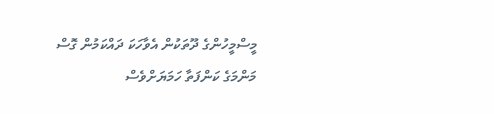މީސްމީހުންގެ ދޫތަކުން އެވާހަކަ ދައްކަމުން ގޮސް މަންމަގެ ކަންފަތާ ހަމަޔަށްވެސް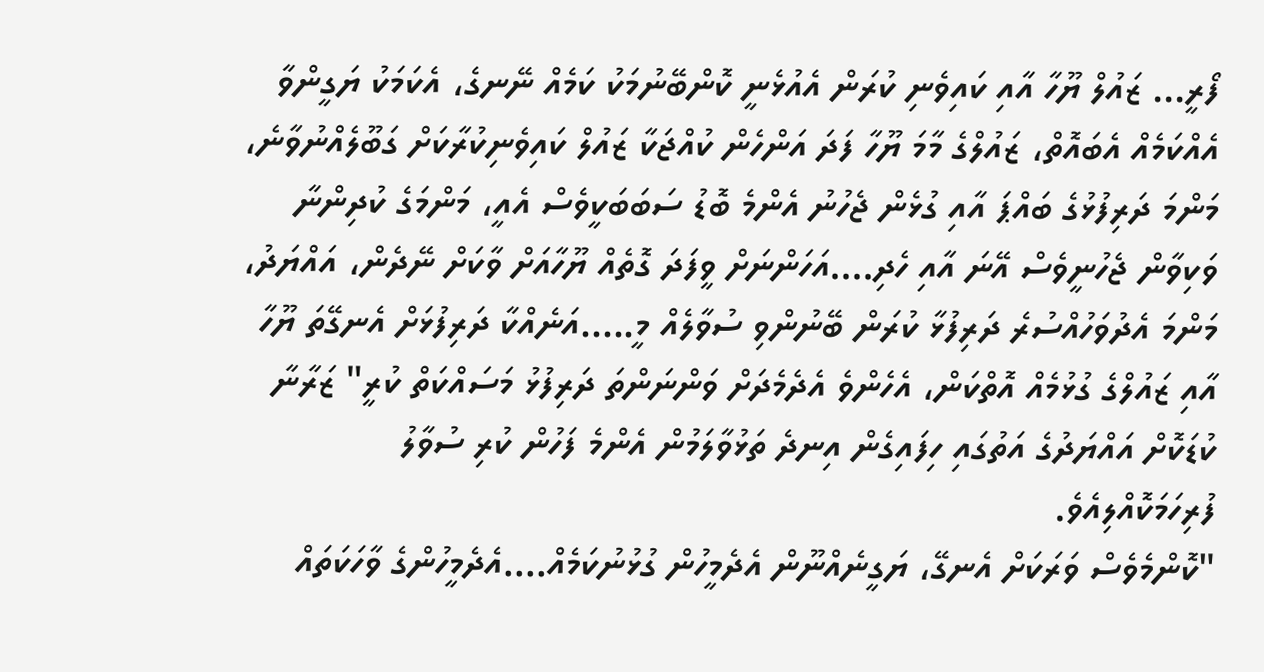ފޯރީ... ޒައުލް ޔޫހާ އާއި ކައިވެނި ކުރަން އެއުޅެނީ ކޮންބޭނުމަކު ކަމެއް ނޭނގެ، އެކަމަކު ޔަގީންވާ އެއްކަމެއް އެބައޮތް، ޒައުލްގެ މާމަ ޔޫހާ ފަދަ އަންހެން ކުއްޖަކާ ޒައުލް ކައިވެނިކުރާކަށް ގަބޫލެއްނުވާނެ، މަންމަ ދަރިފުޅުގެ ބައްޕަ އާއި ގުޅެން ޖެހުނު އެންމެ ބޮޑު ސަބަބަކީވެސް އެއީ، މަންމަގެ ކުދިންނާ ވަކިވާން ޖެހުނީވެސް އޭނަ އާއި ހެދި....އަހަންނަށް ވީފަދަ ގޮތެއް ޔޫހާއަށް ވާކަށް ނޭދެން، އައްޔަދު، މަންމަ އެދުވަހުއްސުރެ ދަރިފުޅާ ކުރަން ބޭނުންވި ސުވާލެއް މީ.....އަނެއްކާ ދަރިފުޅަށް އެނގޭތަ ޔޫހާ އާއި ޒައުލްގެ ގުޅުމެއް އޮތްކަން، އެހެންވެ އެދެމެދަށް ވަންނަންތަ ދަރިފުޅު މަސައްކަތް ކުރީ" ޒަރާނާ ކުޑަކޮށް އައްޔަދުގެ އަތުގައި ހިފައިގެން އިނދެ ތަޅުވާލަމުން އެންމެ ފަހުން ކުރި ސުވާލު ފުރިހަމަކޮއްލިއެވެ.
"ކޮންމެވެސް ވަރަކަށް އެނގޭ، ޔަގީނެއްނޫން އެދެމީހުން ގުޅުނުކަމެއް....އެދެމީހުންގެ ވާހަކަތައް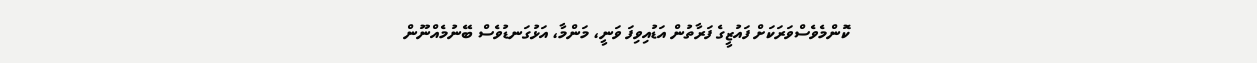ކޮންމެވެސްވަރަކަށް ފައުޒީގެ ފަރާތުން އަޑުއިވިފަ ވަނީ، މަންމާ، އަޅުގަނޑުވެސް ބޭނުމެއްނޫން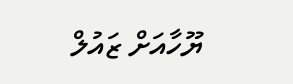ޔޫހާއަށް ޒައުލް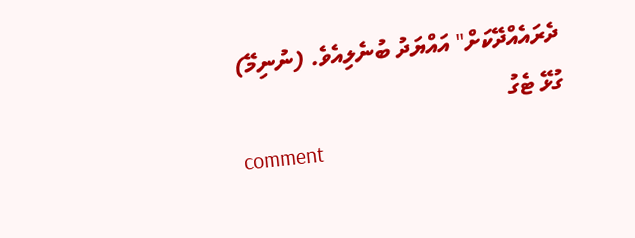ދެރައެއްދޭކަށް" އައްޔަދު ބުނެލިއެވެ. (ނުނިމޭ)
ގުޅޭ ޓެގު
comment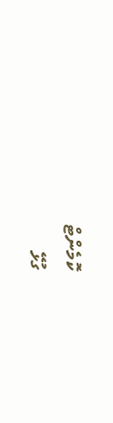ކޮމެންޓް
ގުޅޭ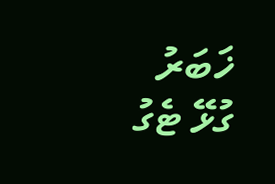ޚަބަރު
ގުޅޭ ޓެގު